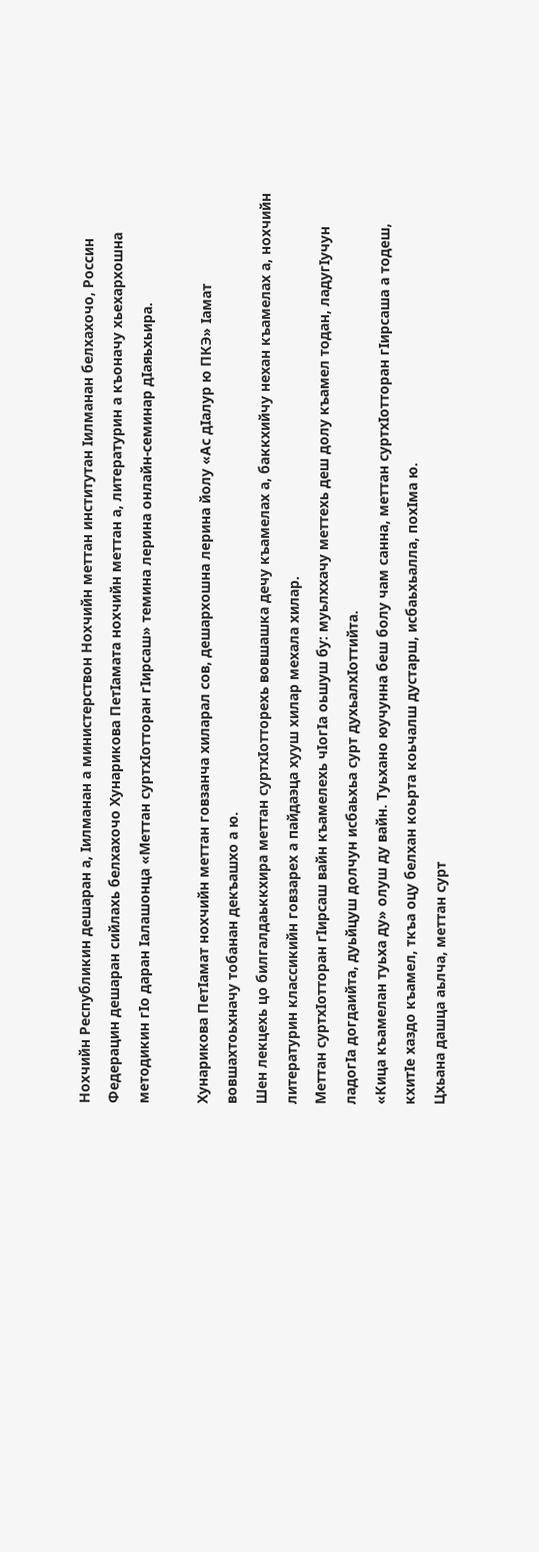Нохчийн Республикин дешаран а, Ӏилманан а министерствон Нохчийн меттан институтан Ӏилманан белхахочо, Россин Федерацин дешаран сийлахь белхахочо Хунарикова ПетӀамата нохчийн меттан а, литературин а къоначу хьехархошна методикин гӀо даран Ӏалашонца «Меттан суртхIотторан гIирсаш» темина лерина онлайн-семинар дӀаяьхьира.

Хунарикова ПетӀамат нохчийн меттан говзанча хиларал сов, дешархошна лерина йолу «Ас дӀалур ю ПКЭ» Ӏамат вовшахтоьхначу тобанан декъашхо а ю.
Шен лекцехь цо билгалдаьккхира меттан суртхIотторехь вовшашка дечу къамелах а, баккхийчу нехан къамелах а, нохчийн литературин классикийн говзарех а пайдаэца хууш хилар мехала хилар.
Меттан суртхIотторан гIирсаш вайн къамелехь чIогIа оьшуш бу: муьлххачу меттехь деш долу къамел тодан, ладугIучун ладогIа догдаийта, дуьйцуш долчун исбаьхьа сурт духьалхIоттийта.
«Кица къамелан туьха ду» олуш ду вайн. Туьхано юучунна беш болу чам санна, меттан суртхIотторан гIирсаша а тодеш, кхитӀе хаздо къамел, ткъа оцу белхан коьрта коьчалш дустарш, исбаьхьалла, похӀма ю.
Цхьана дашца аьлча, меттан сурт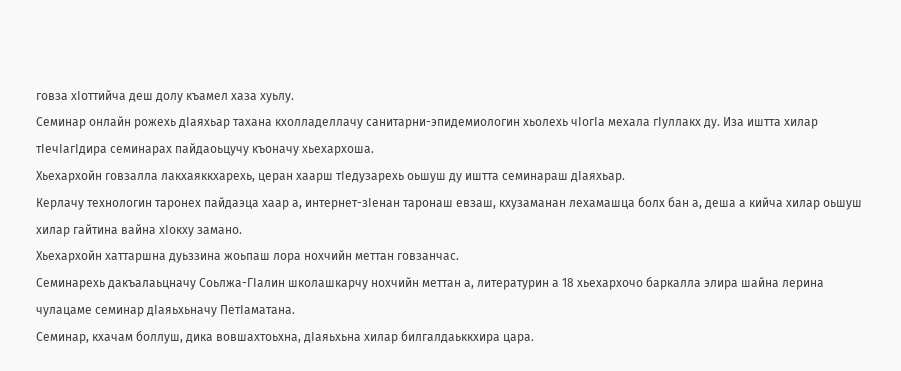говза хӀоттийча деш долу къамел хаза хуьлу.
Семинар онлайн рожехь дӀаяхьар тахана кхолладеллачу санитарни-эпидемиологин хьолехь чIогIа мехала гIуллакх ду. Иза иштта хилар тIечIагIдира семинарах пайдаоьцучу къоначу хьехархоша.
Хьехархойн говзалла лакхаяккхарехь, церан хаарш тIедузарехь оьшуш ду иштта семинараш дӀаяхьар.
Керлачу технологин таронех пайдаэца хаар а, интернет-зIенан таронаш евзаш, кхузаманан лехамашца болх бан а, деша а кийча хилар оьшуш хилар гайтина вайна хIокху замано.
Хьехархойн хаттаршна дуьззина жоьпаш лора нохчийн меттан говзанчас.
Семинарехь дакъалаьцначу Соьлжа-ГӀалин школашкарчу нохчийн меттан а, литературин а 18 хьехархочо баркалла элира шайна лерина чулацаме семинар дӀаяьхьначу ПетӀаматана.
Семинар, кхачам боллуш, дика вовшахтоьхна, дӀаяьхьна хилар билгалдаьккхира цара.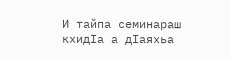И тайпа семинараш кхидIа а дIаяхьа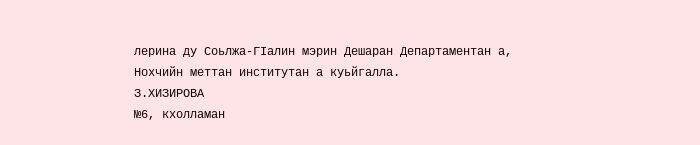лерина ду Соьлжа-ГIалин мэрин Дешаран Департаментан а, Нохчийн меттан институтан а куьйгалла.
З.ХИЗИРОВА
№6, кхолламан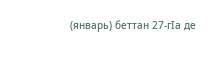(январь) беттан 27-гIа де